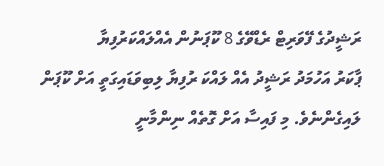ރަޝީދުގެ ފޭވަރިޓް ރެޑްވޭގެ 8 ކޫޕަނުން އެއްލައްކަރުފިޔާ
ޕާކަރު އަހުމަދު ރަޝީދު އެއް ލައްކަ ރުފިޔާ ލިބިވަޑައިގަތީ އަށް ކޫޕަން ލައިގެންނެވެ. މި ފައިސާ އަށް ގޮތެއް ނިންމާނީ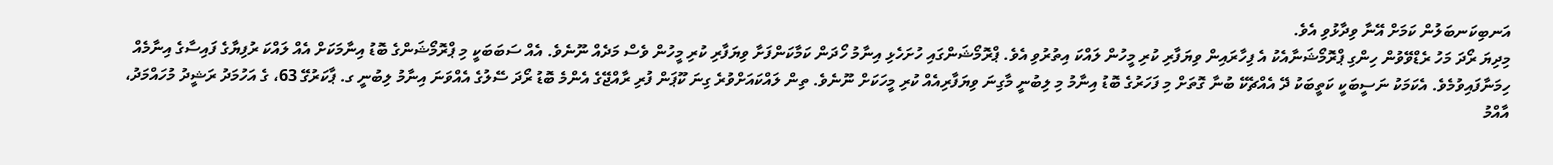އަނބިކަނބަލުން ކަމަށް އޭނާ ވިދާޅުވި އެވެ.
މިދިޔަ ރޯދަ މަހު ރެޑްވޭވުން ހިންގި ޕްރޮމޯޝަނާއެކު އެ ފިހާރައިން ވިޔަފާރި ކުރި މީހުން ލައްކަ އިތުރުވި އެވެ. ޕްރޮމޯޝަންގައި ހުށަހެޅި އިނާމު ހޯދަން ކަމާކަންފަށާ ވިޔަފާރި ކުރި މީހުން ވެސް މަދެއް ނޫނެވެ. އެއް ސަބަބަކީ މި ޕްރޮމޯޝަންގެ ބޮޑު އިނާމަކަށް އެއް ލައްކަ ރުފިޔާގެ ފައިސާގެ އިނާމެއް ހިމަނާފައިވުމެވެ. އެކަމަކު ނަސީބަކީ ކަތީބަކު ދޭ އެއްޗެކޭ ބުނާ ގޮތަށް މި ފަހަރުގެ ބޮޑު އިނާމު މި ލިބުނީ މާގިނަ ވިޔަފާރިއެއް ކުރި މީހަކަށް ނޫނެވެ. ތިން ލައްކައަށްވުރެ ގިނަ ކޫޕަން ފުރި ރާއްޖޭގެ އެންމެ ބޮޑު ރޯދަ ސޭލުގެ އެއްވަނަ އިނާމު ލިބުނީ ގ. ޕާކަރުގޭ 63، ގެ އަހުމަދު ރަޝީދު މުހައްމަދު، އާއްމު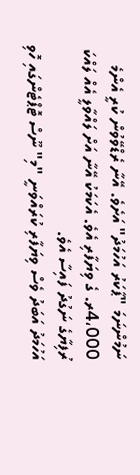ނަމުންނަމަ "ޕާކަރު އަހުމަދު" އަށެވެ. އޭނާ ރެޑްވޭވުން ކުރީ އެންމެ 4،000ރ. ގެ ވިޔަފާރި އެވެ. އެކަމަކު އޭނާ އަށް ލައްވާލީ އެއް ލައްކަ ރުފިޔާގެ ނަގުދު ފައިސާ އެވެ.
އަހުމަދު އަބަދު ވެސް ވިޔަފާރި ކުރައްވަނީ "މި" ނޫސް ޓޮޕްޓެންގައި ހޮވި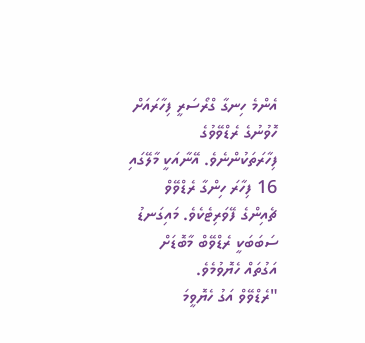އެންމެ ހިނގާ ގްރޯސަރީ ފިހާރައަށް ހޮވުނުގެ ރެޑްވޭވުގެ ފިހާރަތަކުންނެވެ. އޭނާއަކީ މާލޭގައި 16 ފިހާރަ ހިންގާ ރެޑްވޭވް ޗެއިންގެ ފޭވަރިޓެކެވެ. މައިގަނޑު ސަބަބަކީ ރެޑްވޭބް މާބޮޑަށް އަގުތައް ހެޔޮވުމެވެ.
"ރެޑްވޭވް އަގު ހެޔޮވީމަ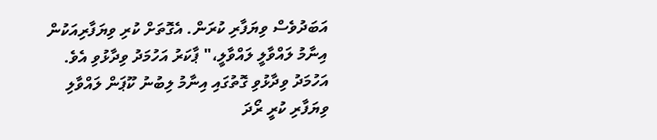އަބަދުވެސް ވިޔަފާރި ކުރަން. އެގޮތަށް ކުރި ވިޔަފާރިއަކުން އިނާމު ލައްވާލީ ލައްވާލީ،" ޕާކަރު އަހުމަދު ވިދާޅުވި އެވެ.
އަހުމަދު ވިދާޅުވި ގޮތުގައި އިނާމު ލިބުނު ކޫޕަން ލައްވާލި ވިޔަފާރި ކުރީ ރޯދަ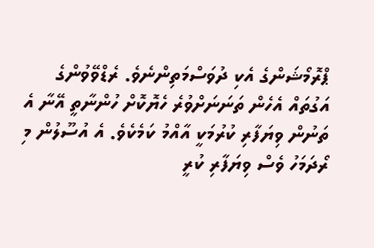ޕްރޮމޯޝަންގެ އެކި ދުވަސްމަތިންނެވެ. ރެޑްވޭވުންގެ އަގުތައް އެހެން ތަނަނަށްވުރެ ހެޔޮކޮށް ހުންނާތީ އޭނާ އެ ތަނުން ވިޔަފާރި ކުރުމަކީ އާއްމު ކަމެކެވެ. އެ އުސޫލުން މި ރޯދަމަހު ވެސް ވިޔަފާރި ކުރީ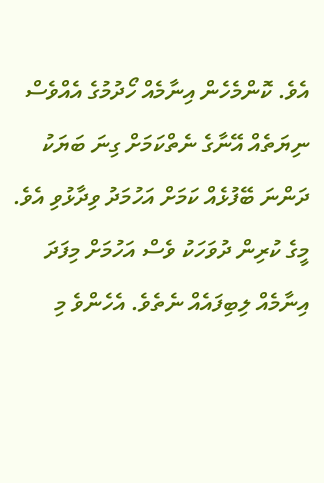އެވެ. ކޮންމެހެން އިނާމެއް ހޯދުމުގެ އެއްވެސް ނިޔަތެއް އޭނާގެ ނެތްކަމަށް ގިނަ ބަޔަކު ދަންނަ ބޭފުޅެއް ކަމަށް އަހުމަދު ވިދާޅުވި އެވެ.
މީގެ ކުރިން ދުވަހަކު ވެސް އަހުމަށް މިފަދަ އިނާމެއް ލިބިފައެއް ނެތެވެ. އެހެންވެ މި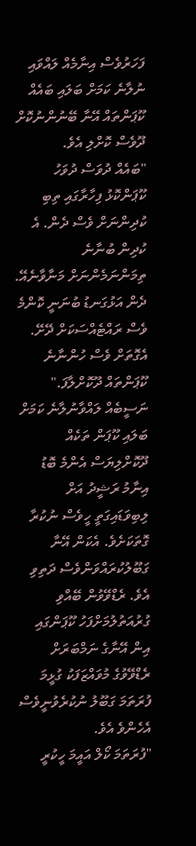ފަހަރުވެސް އިނާމެއް ލައްވައި ނުލާނެ ކަމަށް ބަލައި ބައެއް ކޫޕަންތައް އޭނާ ބޭނުންނުކޮށް ދޫވެސް ކޮށްލި އެވެ.
"ބައެއް ދުވަސް ދުވަހު ކޫޕަންކޮޅު ފިހާރާގައި ތިބި ކުދިންނަށް ވެސް ދެން. އެ ކުދިން ބުނާނެ ތިމަންނަމެންނަށް މަނާވާނެއޭ. ދެން އަޅުގަނޑު ބުނަނީ ކޮންމެ ވެސް ރައްޓެއްސަކަށް ދޭށޭ. އެގޮތަށް ވެސް ހުންނާނެ ކޫޕަންތައް ދޫކޮށްލާފަ."
ނަސީބެއް ލައްވާނުލާނެ ކަމަށް ބަލައި ކޫޕަން ތަކެއް ދޫކޮށްލިޔަސް އެންމެ ބޮޑު އިނާމު ރަޝީދު އަށް ލިބިވަޑައިގަތީ ހީވެސް ނުކުރާ ގޮތަކަށެވެ. އެކަން އޭނާ ގަބޫލުކުރައްވަންވެސް ދަތިވި އެވެ. ރެޑްވޭވުން ބޭއްވި ގުރުއަތުލުމަށްފަހު ކޫޕަންގައި އިން އޭނާގެ ނަމްބަރަށް ރެޑްވޭވުގެ މުވައްޒަފަކު ގުޅީމަ ފުރަތަމަ ގަބޫލު ނުކުރެވުނީވެސް އެހެންވެ އެވެ.
"ފުރަތަމަ ކޯލް އައީމަ ހީކުރީ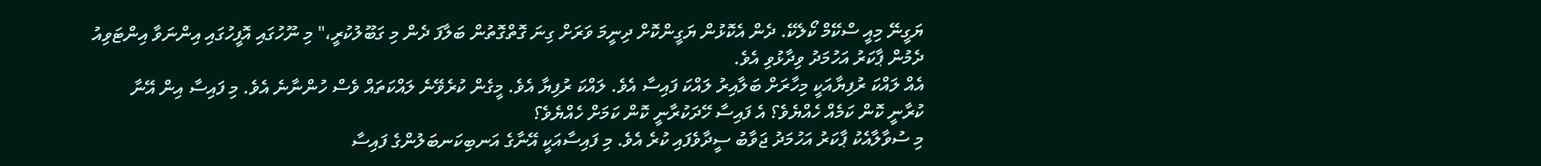ޔަގީނޭ މިއީ ސްކޭމް ކޯލެކޭ. ދެން އެކޮޅުން ޔަގީންކޮށް ދިނީމަ ވަރަށް ގިނަ ގޮތްގޮތުން ބަލާފަ ދެން މި ގަބޫލުކުރީ،" މި ނޫހުގައި އޮފީހުގައި އިންނަވާ އިންޓަވިއު ދެމުން ޕާކަރު އަހުމަދު ވިދާޅުވި އެވެ.
އެއް ލައްކަ ރުފިޔާއަކީ މިހާރަށް ބަލާއިރު ލައްކަ ފައިސާ އެވެ. ލައްކަ ރުފިޔާ އެވެ. މީގެން ކުރެވޭނެ ލައްކަތައް ވެސް ހުންނާނެ އެވެ. މި ފައިސާ އިން އޭނާ ކުރާނީ ކޮން ކަމެއް ހެއްޔެވެ؟ އެ ފައިސާ ހޭދަކުރާނީ ކޮން ކަމަށް ހެއްޔެވެ؟
މި ސުވާލާއެކު ޕާކަރު އަހުމަދު ޖަވާބު ސީދާވެފައި ކުރެ އެވެ. މި ފައިސާއަކީ އޭނާގެ އަނބިކަނބަލުންގެ ފައިސާ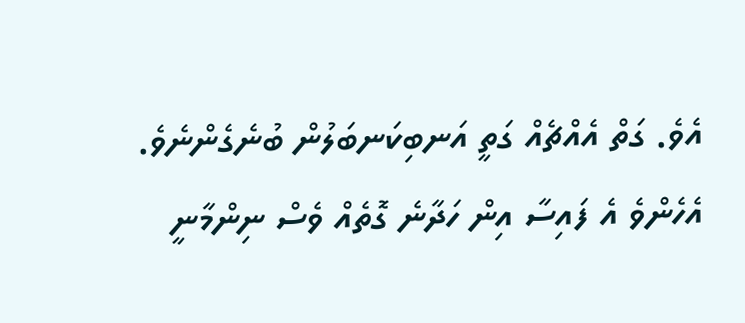އެވެ. ގަތް އެއްޗެއް ގަތީ އަނބިކަނބަލުން ބުނެގެންނެވެ. އެހެންވެ އެ ފައިސާ އިން ހަދާނެ ގޮތެއް ވެސް ނިންމާނީ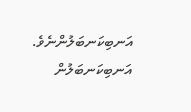އަނބިކަނބަލުންނެވެ. އަނބިކަނބަލުން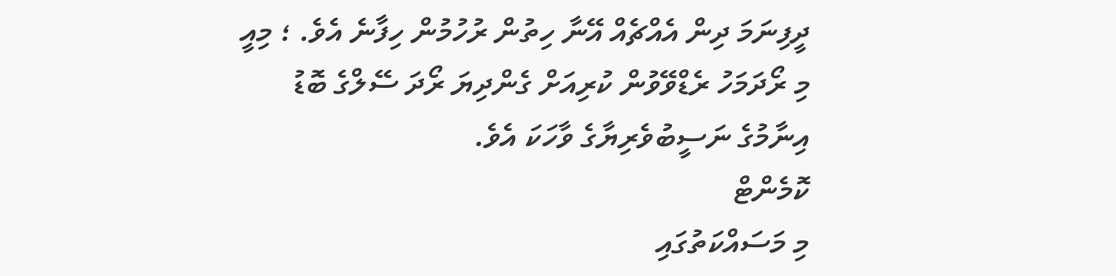ދީފިނަމަ ދިން އެއްޗެއް އޭނާ ހިތުން ރުހުމުން ހިފާނެ އެވެ. ؛ މިއީ މި ރޯދަމަހު ރެޑްވޭވުން ކުރިއަށް ގެންދިޔަ ރޯދަ ސޭލްގެ ބޮޑު އިނާމުގެ ނަސީބުވެރިޔާގެ ވާހަކަ އެވެ.
ކޮމެންޓް
މި މަސައްކަތުގައި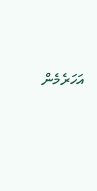އަހަރެމެން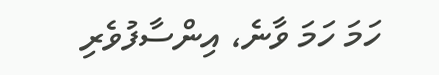ހަމަ ހަމަ ވާނެ، އިންސާފުވެރި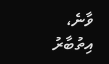ވާނެ، އިތުބާރު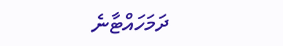ދަމަހައްޓާނެ